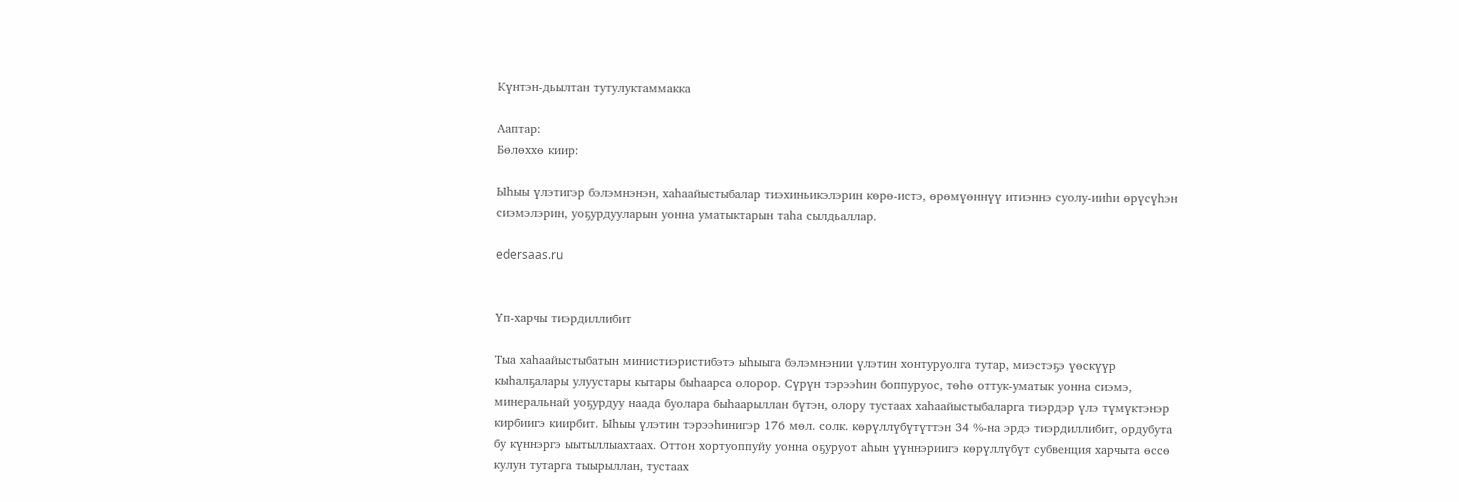Күнтэн-дьылтан тутулуктаммакка

Ааптар:
Бөлөххө киир:

Ыһыы үлэтигэр бэлэмнэнэн, хаһаайыстыбалар тиэхиньикэлэрин көрө-истэ, өрөмүөннүү итиэннэ суолу-ииһи өрүсүһэн сиэмэлэрин, уоҕурдууларын уонна уматыктарын таһа сылдьаллар.

edersaas.ru


Үп-харчы тиэрдиллибит

Тыа хаһаайыстыбатын министиэристибэтэ ыһыыга бэлэмнэнии үлэтин хонтуруолга тутар, миэстэҕэ үөскүүр кыһалҕалары улуустары кытары быһаарса олорор. Сүрүн тэрээһин боппуруос, төһө оттук-уматык уонна сиэмэ, минеральнай уоҕурдуу наада буолара быһаарыллан бүтэн, олору тустаах хаһаайыстыбаларга тиэрдэр үлэ түмүктэнэр кирбиигэ киирбит. Ыһыы үлэтин тэрээһинигэр 176 мөл. солк. көрүллүбүтүттэн 34 %-на эрдэ тиэрдиллибит, ордубута бу күннэргэ ыытыллыахтаах. Оттон хортуоппуйу уонна оҕуруот аһын үүннэриигэ көрүллүбүт субвенция харчыта өссө кулун тутарга тыырыллан, тустаах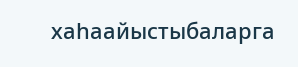хаһаайыстыбаларга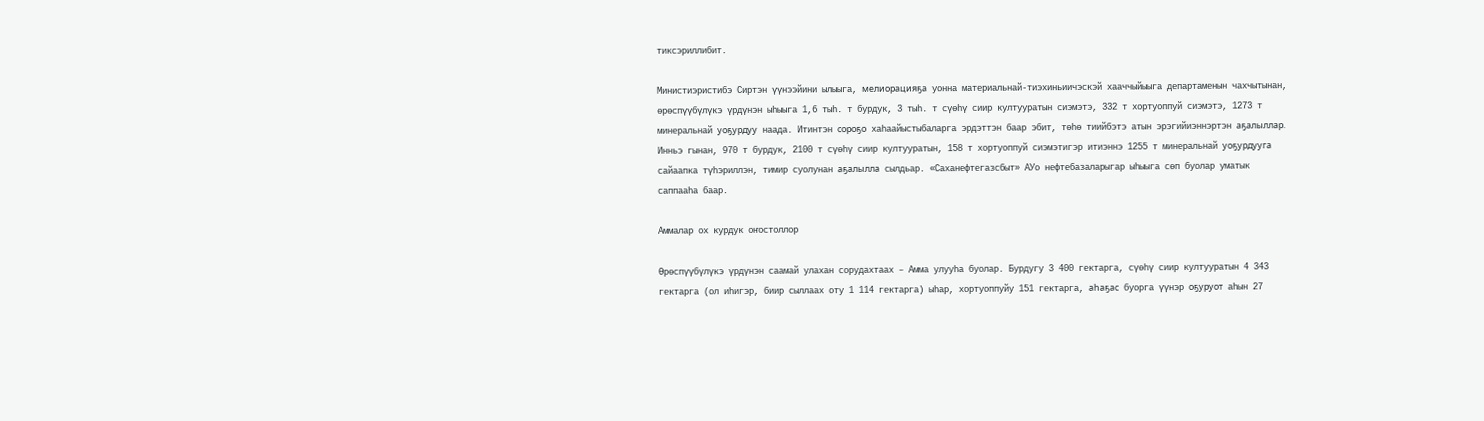тиксэриллибит.

Министиэристибэ Сиртэн үүнээйини ылыыга, мелиорацияҕа уонна материальнай-тиэхиньиичэскэй хааччыйыыга департаменын чахчытынан, өрөспүүбүлүкэ үрдүнэн ыһыыга 1,6 тыһ. т бурдук, 3 тыһ. т сүөһү сиир култууратын сиэмэтэ, 332 т хортуоппуй сиэмэтэ, 1273 т минеральнай уоҕурдуу наада. Итинтэн сороҕо хаһаайыстыбаларга эрдэттэн баар эбит, төһө тиийбэтэ атын эрэгийиэннэртэн аҕалыллар. Инньэ гынан, 970 т бурдук, 2100 т сүөһү сиир култууратын, 158 т хортуоппуй сиэмэтигэр итиэннэ 1255 т минеральнай уоҕурдууга сайаапка түһэриллэн, тимир суолунан аҕалылла сылдьар. «Саханефтегазсбыт» АУо нефтебазаларыгар ыһыыга сөп буолар уматык саппааһа баар.

Аммалар ох курдук оҥостоллор

Өрөспүүбүлүкэ үрдүнэн саамай улахан сорудахтаах – Амма улууһа буолар. Бурдугу 3 400 гектарга, сүөһү сиир култууратын 4 343 гектарга (ол иһигэр, биир сыллаах оту 1 114 гектарга) ыһар, хортуоппуйу 151 гектарга, аһаҕас буорга үүнэр оҕуруот аһын 27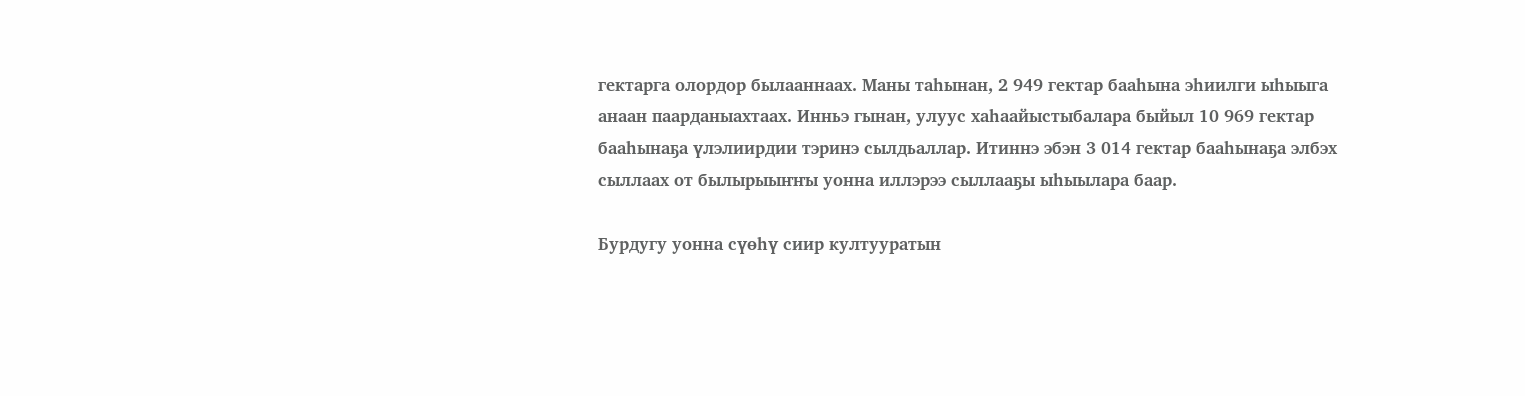гектарга олордор былааннаах. Маны таһынан, 2 949 гектар бааһына эһиилги ыһыыга анаан паарданыахтаах. Инньэ гынан, улуус хаһаайыстыбалара быйыл 10 969 гектар бааһынаҕа үлэлиирдии тэринэ сылдьаллар. Итиннэ эбэн 3 014 гектар бааһынаҕа элбэх сыллаах от былырыыҥҥы уонна иллэрээ сыллааҕы ыһыылара баар.

Бурдугу уонна сүөһү сиир култууратын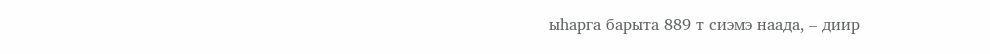ыһарга барыта 889 т сиэмэ наада, – диир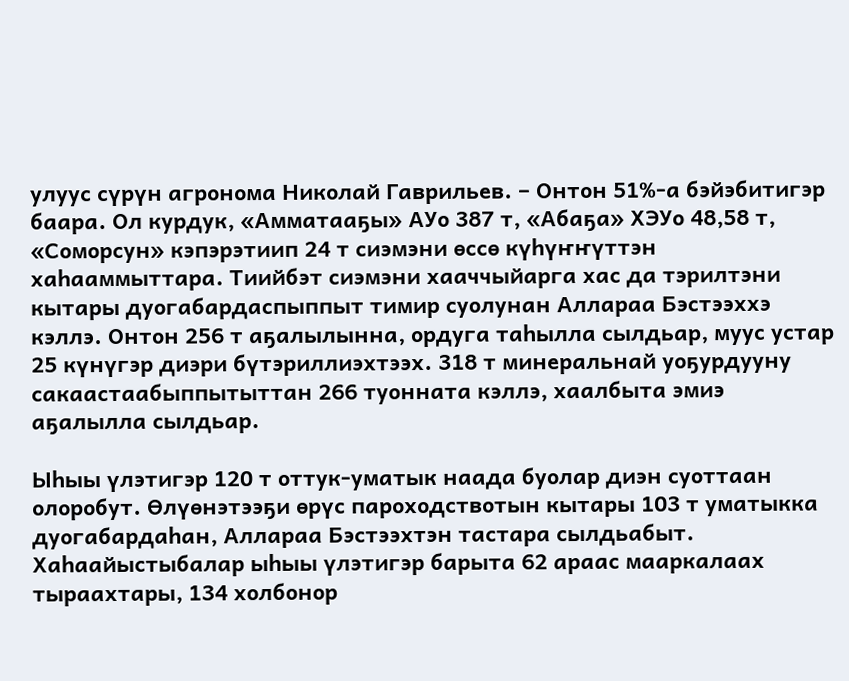улуус сүрүн агронома Николай Гаврильев. – Онтон 51%-а бэйэбитигэр баара. Ол курдук, «Амматааҕы» АУо 387 т, «Абаҕа» ХЭУо 48,58 т, «Соморсун» кэпэрэтиип 24 т сиэмэни өссө күһүҥҥүттэн хаһааммыттара. Тиийбэт сиэмэни хааччыйарга хас да тэрилтэни кытары дуогабардаспыппыт тимир суолунан Аллараа Бэстээххэ кэллэ. Онтон 256 т аҕалылынна, ордуга таһылла сылдьар, муус устар 25 күнүгэр диэри бүтэриллиэхтээх. 318 т минеральнай уоҕурдууну сакаастаабыппытыттан 266 туонната кэллэ, хаалбыта эмиэ аҕалылла сылдьар.

Ыһыы үлэтигэр 120 т оттук-уматык наада буолар диэн суоттаан олоробут. Өлүөнэтээҕи өрүс пароходствотын кытары 103 т уматыкка дуогабардаһан, Аллараа Бэстээхтэн тастара сылдьабыт. Хаһаайыстыбалар ыһыы үлэтигэр барыта 62 араас мааркалаах тыраахтары, 134 холбонор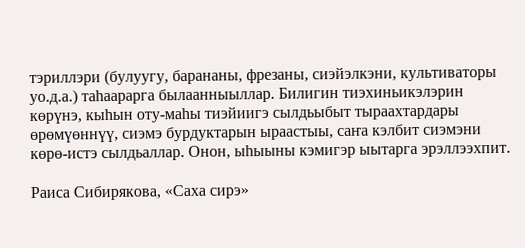тэриллэри (булуугу, барананы, фрезаны, сиэйэлкэни, культиваторы уо.д.а.) таһаарарга былаанныыллар. Билигин тиэхиньикэлэрин көрүнэ, кыһын оту-маһы тиэйиигэ сылдьыбыт тыраахтардары өрөмүөннүү, сиэмэ бурдуктарын ыраастыы, саҥа кэлбит сиэмэни көрө-истэ сылдьаллар. Онон, ыһыыны кэмигэр ыытарга эрэллээхпит.

Раиса Сибирякова, «Саха сирэ»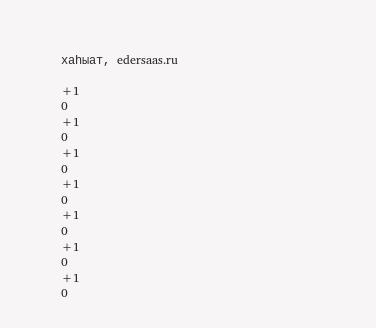хаһыат, edersaas.ru

+1
0
+1
0
+1
0
+1
0
+1
0
+1
0
+1
0